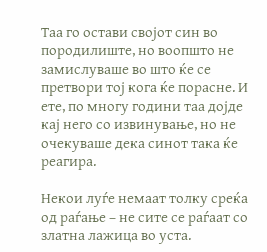Таа го остави својот син во породилиште, но воопшто не замислуваше во што ќе се претвори тој кога ќе порасне. И ете, по многу години таа дојде кај него со извинување, но не очекуваше дека синот така ќе реагира.

Некои луѓе немаат толку среќа од раѓање – не сите се раѓаат со златна лажица во уста.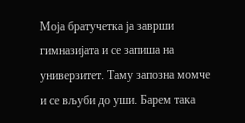Моја братучетка ја заврши гимназијата и се запиша на универзитет. Таму запозна момче и се вљуби до уши. Барем така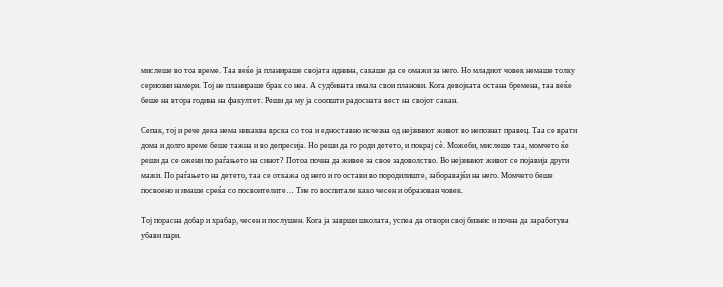мислеше во тоа време. Таа веќе ја планираше својата иднина, сакаше да се омажи за него. Но младиот човек немаше толку сериозни намери. Тој не планираше брак со неа. А судбината имала свои планови. Кога девојката остана бремена, таа веќе беше на втора година на факултет. Реши да му ја соопшти радосната вест на својот сакан.

Сепак, тој и рече дека нема никаква врска со тоа и едноставно исчезна од нејзиниот живот во непознат правец. Таа се врати дома и долго време беше тажна и во депресија. Но реши да го роди детето, и покрај сè. Можеби, мислеше таа, момчето ќе реши да се ожени по раѓањето на синот? Потоа почна да живее за свое задоволство. Во нејзиниот живот се појавија други мажи. По раѓањето на детето, таа се откажа од него и го остави во породилиште, заборавајќи на него. Момчето беше посвоено и имаше среќа со посвоителите… Тие го воспитале како чесен и образован човек.

Тој порасна добар и храбар, чесен и послушен. Кога ја заврши школата, успеа да отвори свој бизнис и почна да заработува убави пари.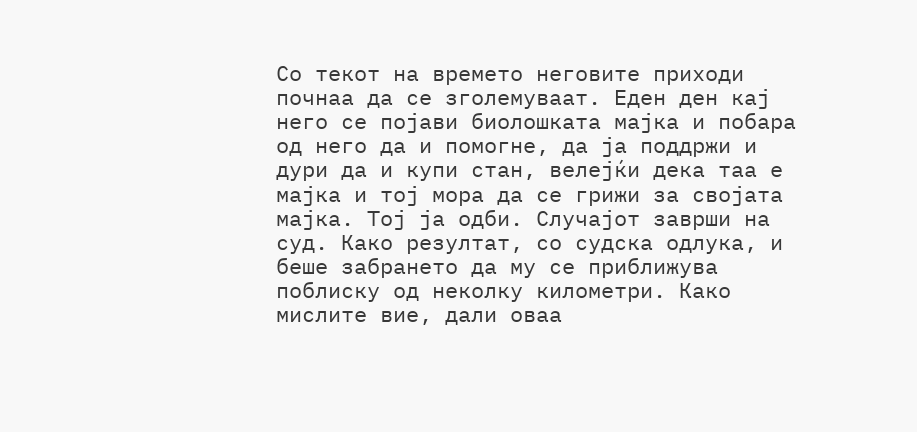Со текот на времето неговите приходи почнаа да се зголемуваат. Еден ден кај него се појави биолошката мајка и побара од него да и помогне, да ја поддржи и дури да и купи стан, велејќи дека таа е мајка и тој мора да се грижи за својата мајка. Тој ја одби. Случајот заврши на суд. Како резултат, со судска одлука, и беше забрането да му се приближува поблиску од неколку километри. Како мислите вие, дали оваа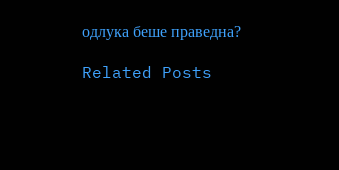одлука беше праведна?

Related Posts